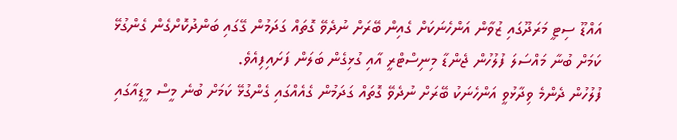އައްޑޫ ސިޓީ މަރަދޫގައި ޒުވާން އަންހެނަކަށް ގެއިން ބޭރަށް ނުދެވޭ ގޮތައް ގަދަމުން ގޭގައި ބަންދުކޮށްގެން ގެންގުޅޭ ކަމަށް ބުނާ މައްސަލަ ފުލުހުން ޖެންޑާ މިނިސްޓްރީ އާއި ގުޅިގެން ބަލަން ފަށައިފިއެވެ.
ފުލުހުން ދެންމެ ވިދާޅުވީ އަންހެނަކު ބޭރަށް ނުދެވޭ ގޮތައް ގަދަމުން ގެއެއްގައި ގެންގުޅޭ ކަމަށް ބުނެ މީސް މީޑިއާގައި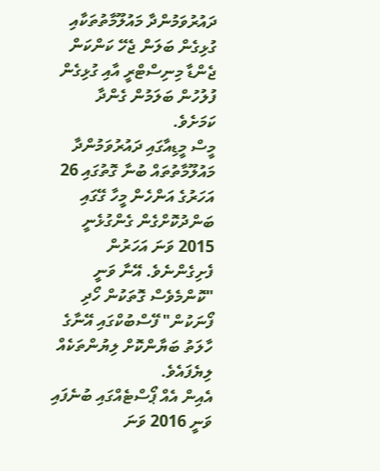ދައުރުވަމުންދާ މައުލޫމާތުތަކާއި ގުޅިގެން ބަލަން ޖެހޭ ކަންކަން ޖެންޑާ މިނިސްޓްރީ އާއި ގުޅިގެން ފުލުހުން ބަލަމުން ގެންދާ ކަމަށެވެ.
މީސް މީޑިއާގައި ދައުރުވަމުންދާ މައުލޫމާތުތައް ބުނާ ގޮތުގައި 26 އަހަރުގެ އަންހެން މީހާ ގޭގައި ބަންދުކޮށްގެން ގެންގުޅެނީ 2015 ވަނަ އަހަރުން ފެށިގެންނެވެ. އޭނާ ވަނީ "ކޮންމެވެސް ގޮތަކުން ހޯދި ފޯނަކުން" ފޭސްބުކްގައި އޭނާގެ ހާލަތު ބަޔާންކޮށް ލިޔުންތަކެއް ލިޔެފައެވެ.
އެއިން އެއް ޕޯސްޓެއްގައި ބުނެފައި ވަނީ 2016 ވަނަ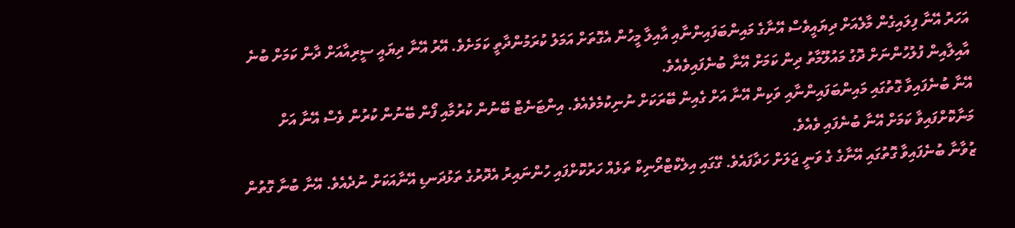އަހަރު އޭނާ ފިލައިގެން މާލެއަށް ދިޔައީވެސް އޭނާގެ މައިންބަފައިންނާއި އާއިލާ މީހުން އެގޮތަށް އަމަލު ކުރަމުންދާތީ ކަމަށެވެ. އޭރު އޭނާ ދިޔައީ ސީރިއާއަށް ދާން ކަމަށް ބުނެ އާއިލާއިން ފުލުހުންނަށް ދޮގު މައުލޫމާތު ދިން ކަމަށް އޭނާ ބުނެފައިވެއެވެ.
އޭނާ ބުނެފައިވާ ގޮތުގައި މައިންބަފައިންނާއި ވަކިން އޭނާ އަށް ގެއިން ބޭރަކަށް ނުނިކުމެވެއެވެ. އިންޓަނެޓް ބޭނުން ކުރުމާއި ފޯން ބޭނުން ކުރުން ވެސް އޭނާ އަށް މަނާކޮށްފައިވާ ކަމަށް އޭނާ ބުނެފައި ވެއެވެ.
ޒުވާނާ ބުނެފައިވާ ގޮތުގައި އޭނާގެ ގެ ވަނީ ޖަލަށް ހަދާފައެވެ. ގޭގައި އިލެކްޓްރޯނިކް ތަޅެއް ހަރުކޮށްފައި ހުންނައިރު އެދޮރުގެ ތަޅުދަނޑި އޭނާއަކަށް ނުދެއެވެ. އޭނާ ބުނާ ގޮތުން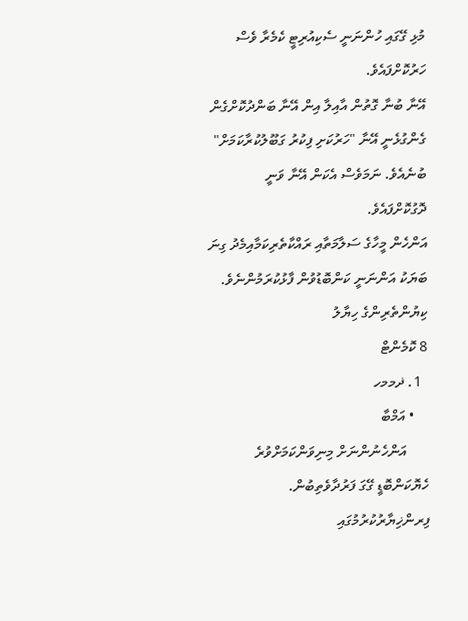މުޅި ގޭގައި ހުންނަނީ ސެކިއުރިޓީ ކެމެރާ ވެސް ހަރުކޮށްފައެވެ.
އޭނާ ބުނާ ގޮތުން އާއިލާ އިން އޭނާ ބަންދުކޮށްގެން ގެންގުޅެނީ އޭނާ "ހަރުކަށި ފިކުރު ގަބޫލުކުރާކަމަށް" ބުނެއެވެ. ނަމަވެސް އެކަން އޭނާ ވަނީ ދޮގުކޮށްފައެވެ.
އަންހެން މީހާގެ ސަލާމަތާއި ރައްކާތެރިކަމާއިމެދު ގިނަ ބަޔަކު އަންނަނީ ކަންބޮޑުވުން ފާޅުކުރަމުންނެވެ.
ކިޔުންތެރިންގެ ހިޔާލު
8 ކޮމެންޓް
  1. ޛމމހ
    • އަމްބާ
      އަންހެނުންނަށް މިނިވަންކަމަށްވުރެ ހެޔޮކަންބޮޑީ ގޭގަ ފަރުދާވެތިބުން. ފިރންޚިޔާރުކުރުމުގައި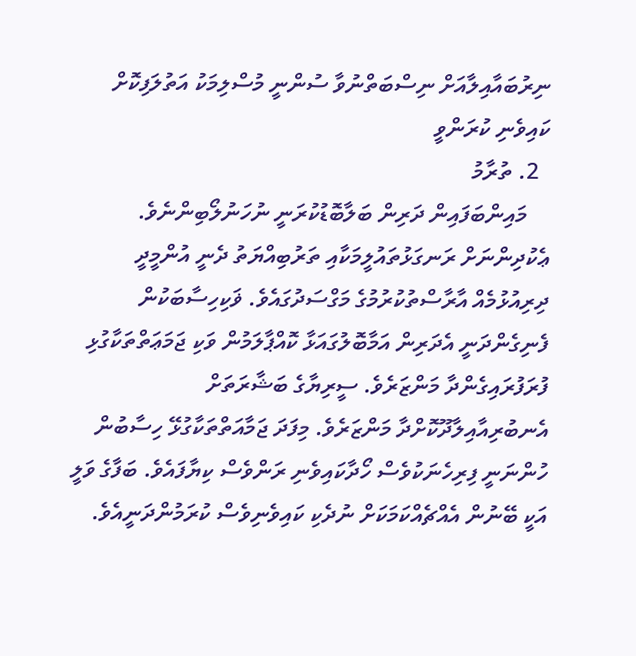ނިރުބައާއިލާއަށް ނިސްބަތްނުވާ ސުންނީ މުސްލިމަކު އަތުލަފިކޮށް ކައިވެނި ކުރަންވީ
  2. ތުރާމު
    މައިންބަފައިން ދަރިން ބަލާބޮޑުކުރަނީ ނުހަނުލޯބިންނެވެ. ޢެކުދިންނަށް ރަނގަޅުތައުލީމަކާއި ތަރުބިއްޔަތު ދެނީ އުންމީދީ ދިރިއުޅުމެއް އާރާސްތުކުރުމުގެ މަގްސަދުގައެވެ. ޥަކިހިސާބަކުން ފެނިގެންދަނީ އެދަރިން އަމާބޮލުގައަޅާ ކޮއްޕާލަމުން ވަކި ޖަމަޢަތްތަކާގުޅި ފުރަފުރައިގެންދާ މަންޒަރެވެ. ސީރިޔާގެ ބަޝާރަތަށް އެނބުރިއާއިލާދޫކޮށްދާ މަންޒަރެވެ. މިފަދަ ޖަމާއަތްތަކާގުޅޭ ހިސާބުން ހުންނަނީ ފިރިހެނަކުވެސް ހޯދާކައިވެނި ރަންވެސް ކިޔާފައެވެ. ބަފާގެ ވަލީ އަކީ ބޭނުން އެއްޗެއްކަމަކަށް ނުދެކި ކައިވެނިވެސް ކުރަމުންދަނީއެވެ.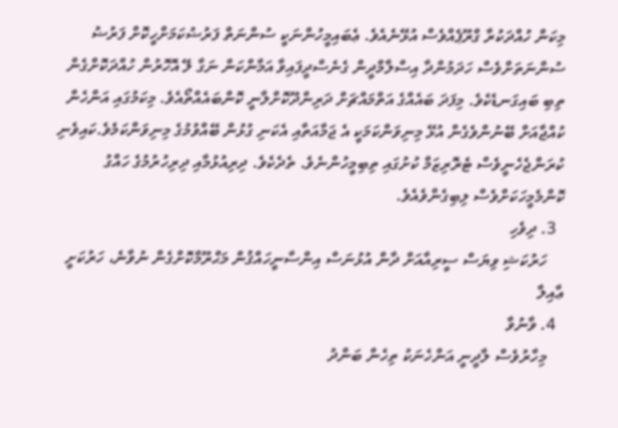މިކަން ހުއްދަކުރާ ގްރޫޕެއްވެސް އުޅޭނެއެވެ. ޢެބައިމީހުންނަކީ ސުންނަތް ފަރުޟުކަމަށްހީކޮށް ފަރުޟު ސުންނަތަށްވެސް ހަދަމުންދާ އިސްލާމްދީން ގެނެސްދީފައިވާ އަމާންކަން ނަގާ ލޭ އޮހޮރުން ހުއްދަކޮށްގެން ތިބި ބައިގަނޑެކެވެ. މިފަދަ ބައެއްގެ އަތްމައްޗަށް ދަރިންދޫކޮށްލާނީ ކޮންބައެއްތޯއެވެ. މިކަމުގައި އަންހެން ކުއްޖާއަށް ބޭނުންވެގެން އުޅޭ މިނިވަންކަމަކީ އެ ޖަމާއަތާއި އެކަނި ގުޅުން ބޭއްވުމުގެ މިނިވަންކަމެވެ.ކައިވެނި ކުރަންޖެހެނީވެސް ޓެރޮރިޒަމް ކުށުގައި ތިބިމީހުންނެވެ. ތެދެކެވެ. ދިރިއުޅުމާއި ދިރިހުރުމުގެ ހައްގު ކޮންމެމީހަކަށްވެސް ލިބިގެންވެއެވެ.
  3. ދިވެހި
    ހަރުކަޝި ވިޔަސް ސީރިއާއަށް ދާން އުޅުނަސް އިންސާނީހައްޤުން މަޙްރޫމްކޮށްގެން ނުވާނެ، ހަރުކަށީ ޢާއިލާ
  4. ވާނުވާ
    މިހާރުވެސް ލާދީނީ އަންހެނަކު ތިހެން ބަންދު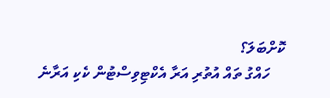ކޮށްބަލަ؟
    ހައްގު ތައް އުތުރި އަރާ އެކްޓިވިސްޓުން ކެކި އަރާނެ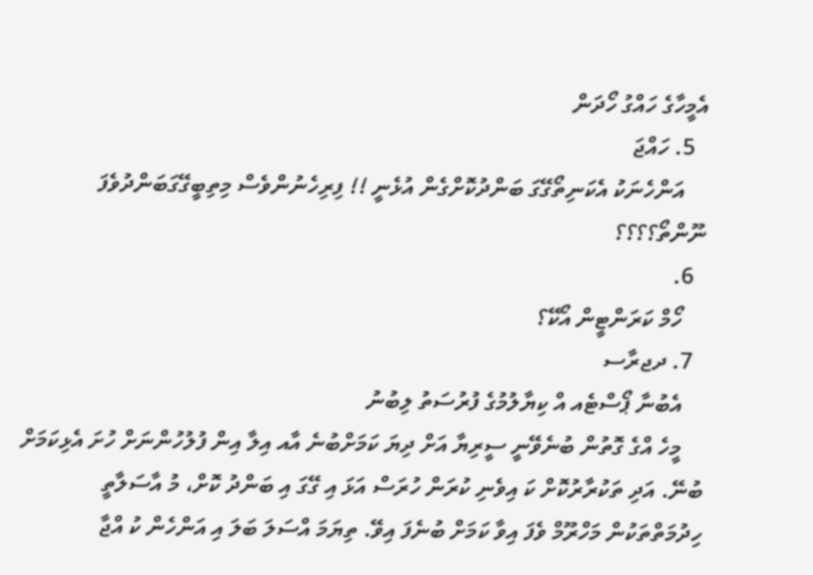އެމީހާގެ ހައްގު ހޯދަން
  5. ހައްޖަ
    އަންހެނަކު އެކަނިތޯގޭގަ ބަންދުކޮށްގެން އުޅެނީ !! ފިރިހެނުންވެސް މިތިބީގޭގަބަންދުވެފަ ނޫންތޯ؟؟؟؟
  6.
    ހޯމް ކަރަންޓީން އޯކޭ؟
  7. ދޖރާސ
    އެބުނާ ޕޯސްޓެއ އް ކިޔާލުމުގެ ފުރުސަތު ލިބުނު
    މީހެ އްގެ ގޮތުން ބުނެވޭނީ ސީރިޔާ އަށް ދިޔަ ކަމަށްބުނެ އާއ އިލާ އިން ފުލުހުންނަށް ހުށަ އެޅިކަމަށް ބުނޭ. އަދި ތަކުރާރުކޮށް ކަ އިވެނި ކުރަން ހުރަސް އަޅަ އި ގޭގަ އި ބަންދު ކޮށް، މު އާސަލާތީ ހިދުމަތްތަކުން މަހްރޫމް ވެފަ އިވާ ކަމަށް ބުނެފަ އިވޭ. ތިޔަމަ އްސަލަ ބަލަ އި އަންހެން ކު އްޖާ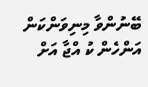ބޭނުންވާ މިނިވަންކަން އަންހެން ކު އްޖާ އަށް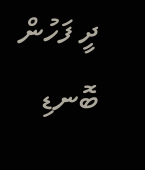ދީ ފަހުން ބޮނޑި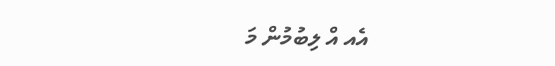އެއ އް ލިބުމުން މަ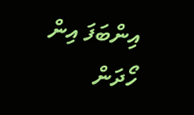އިންބަފަ އިން ހޯދަން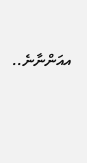އއަންނާނެ..